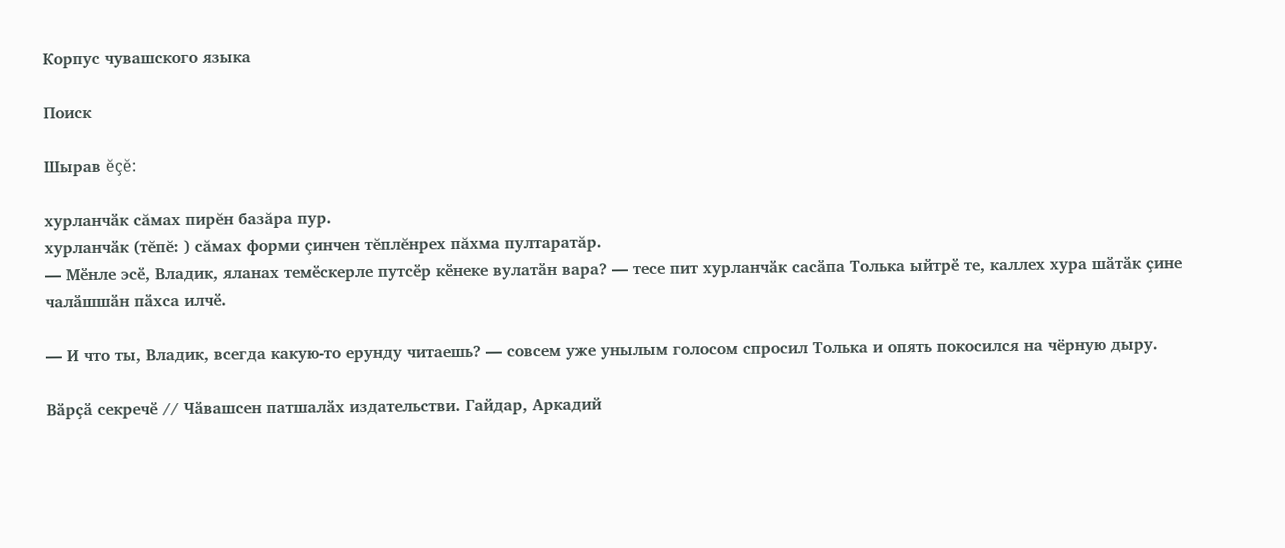Корпус чувашского языка

Поиск

Шырав ĕçĕ:

хурланчӑк сăмах пирĕн базăра пур.
хурланчӑк (тĕпĕ: ) сăмах форми çинчен тĕплĕнрех пăхма пултаратăр.
— Мӗнле эсӗ, Владик, яланах темӗскерле путсӗр кӗнеке вулатӑн вара? — тесе пит хурланчӑк сасӑпа Толька ыйтрӗ те, каллех хура шӑтӑк ҫине чалӑшшӑн пӑхса илчӗ.

— И что ты, Владик, всегда какую-то ерунду читаешь? — совсем уже унылым голосом спросил Толька и опять покосился на чёрную дыру.

Вӑрҫӑ секречӗ // Чӑвашсен патшалӑх издательстви. Гайдар, Аркадий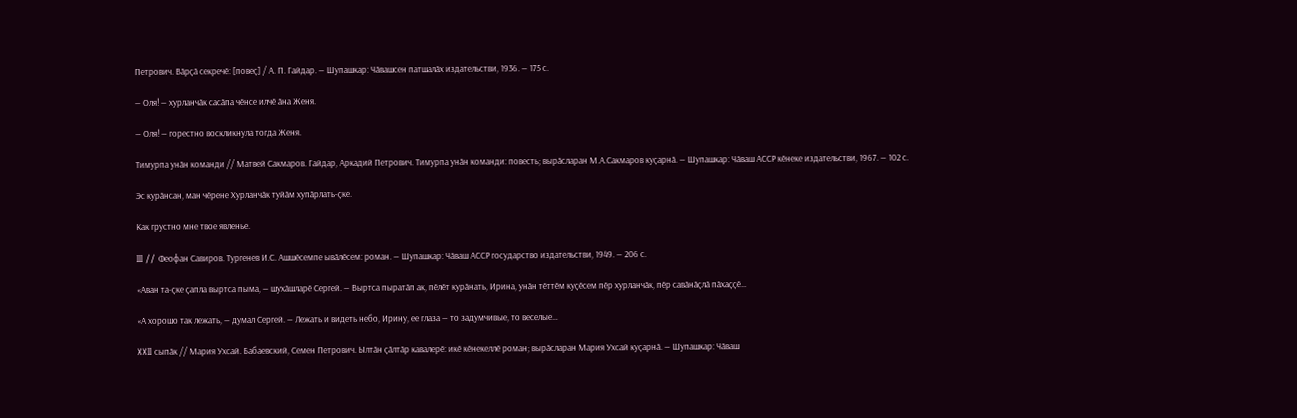Петрович. Вӑрҫӑ секречӗ: [повеҫ] / А. П. Гайдар. — Шупашкар: Чӑвашсен патшалӑх издательстви, 1936. — 175 с.

— Оля! — хурланчӑк сасӑпа чӗнсе илчӗ ӑна Женя.

— Оля! — горестно воскликнула тогда Женя.

Тимурпа унӑн команди // Матвей Сакмаров. Гайдар, Аркадий Петрович. Тимурпа унӑн команди: повесть; вырӑсларан М.А.Сакмаров куҫарнӑ. — Шупашкар: Чӑваш АССР кӗнеке издательстви, 1967. — 102 с.

Эс курӑнсан, ман чӗрене Хурланчӑк туйӑм хупӑрлать-ҫке.

Как грустно мне твое явленье.

III // Феофан Савиров. Тургенев И.С. Ашшӗсемпе ывӑлӗсем: роман. — Шупашкар: Чӑваш АССР государство издательстви, 1949. — 206 с.

«Аван та-ҫке ҫапла выртса пыма, — шухӑшларӗ Сергей. — Выртса пыратӑп ак, пӗлӗт курӑнать, Ирина, унӑн тӗттӗм куҫӗсем пӗр хурланчӑк, пӗр савӑнӑҫлӑ пӑхаҫҫӗ…

«А хорошо так лежать, — думал Сергей. — Лежать и видеть небо, Ирину, ее глаза — то задумчивые, то веселые…

XXII сыпӑк // Мария Ухсай. Бабаевский, Семен Петрович. Ылтӑн ҫӑлтӑр кавалерӗ: икӗ кӗнекеллӗ роман; вырӑсларан Мария Ухсай куҫарнӑ. — Шупашкар: Чӑваш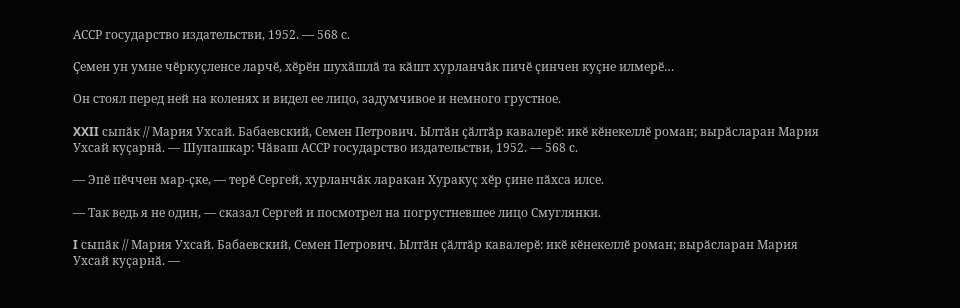АССР государство издательстви, 1952. — 568 с.

Ҫемен ун умне чӗркуҫленсе ларчӗ, хӗрӗн шухӑшлӑ та кӑшт хурланчӑк пичӗ ҫинчен куҫне илмерӗ…

Он стоял перед ней на коленях и видел ее лицо, задумчивое и немного грустное.

XXII сыпӑк // Мария Ухсай. Бабаевский, Семен Петрович. Ылтӑн ҫӑлтӑр кавалерӗ: икӗ кӗнекеллӗ роман; вырӑсларан Мария Ухсай куҫарнӑ. — Шупашкар: Чӑваш АССР государство издательстви, 1952. — 568 с.

— Эпӗ пӗччен мар-ҫке, — терӗ Сергей, хурланчӑк ларакан Хуракуҫ хӗр ҫине пӑхса илсе.

— Так ведь я не один, — сказал Сергей и посмотрел на погрустневшее лицо Смуглянки.

I сыпӑк // Мария Ухсай. Бабаевский, Семен Петрович. Ылтӑн ҫӑлтӑр кавалерӗ: икӗ кӗнекеллӗ роман; вырӑсларан Мария Ухсай куҫарнӑ. —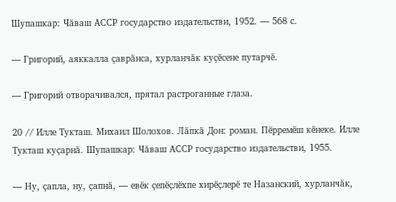Шупашкар: Чӑваш АССР государство издательстви, 1952. — 568 с.

— Григорий, аяккалла ҫаврӑнса, хурланчӑк куҫӗсене путарчӗ.

— Григорий отворачивался, прятал растроганные глаза.

20 // Илле Тукташ. Михаил Шолохов. Лӑпкӑ Дон: роман. Пӗрремӗш кӗнеке. Илле Тукташ куҫарнӑ. Шупашкар: Чӑваш АССР государство издательстви, 1955.

— Ну, ҫапла, ну, ҫапнӑ, — евӗк ҫепӗҫлӗхпе хирӗҫлерӗ те Назанский, хурланчӑк,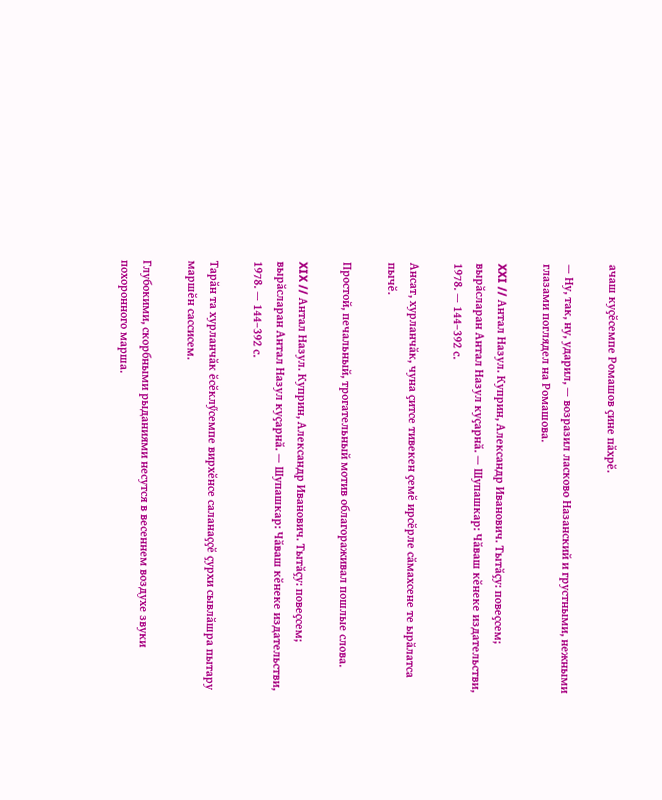ачаш куҫӗсемпе Ромашов ҫине пӑхрӗ.

— Ну, так, ну, ударил, — возразил ласково Назанский и грустными, нежными глазами поглядел на Ромашова.

XXI // Антал Назул. Куприн, Александр Иванович. Тытӑҫу: повеҫсем; вырӑсларан Антал Назул куҫарнӑ. — Шупашкар: Чӑваш кӗнеке издательстви, 1978. — 144–392 с.

Ансат, хурланчӑк, чуна ҫитсе тивекен ҫемӗ ирсӗрле сӑмахсене те ырӑлатса пычӗ.

Простой, печальный, трогательный мотив облагораживал пошлые слова.

XIX // Антал Назул. Куприн, Александр Иванович. Тытӑҫу: повеҫсем; вырӑсларан Антал Назул куҫарнӑ. — Шупашкар: Чӑваш кӗнеке издательстви, 1978. — 144–392 с.

Тарӑн та хурланчӑк ӗсӗклӳсемпе вирхӗнсе саланаҫҫӗ ҫурхи сывлӑшра пытару маршӗн сассисем.

Глубокими, скорбными рыданиями несутся в весеннем воздухе звуки похоронного марша.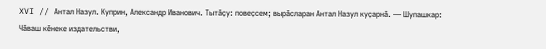XVI // Антал Назул. Куприн, Александр Иванович. Тытӑҫу: повеҫсем; вырӑсларан Антал Назул куҫарнӑ. — Шупашкар: Чӑваш кӗнеке издательстви,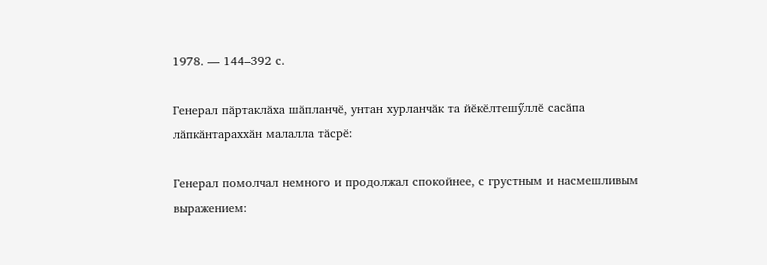1978. — 144–392 с.

Генерал пӑртаклӑха шӑпланчӗ, унтан хурланчӑк та йӗкӗлтешӳллӗ сасӑпа лӑпкӑнтараххӑн малалла тӑсрӗ:

Генерал помолчал немного и продолжал спокойнее, с грустным и насмешливым выражением: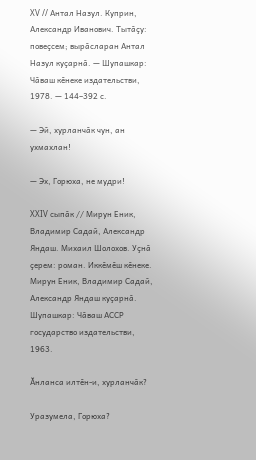XV // Антал Назул. Куприн, Александр Иванович. Тытӑҫу: повеҫсем; вырӑсларан Антал Назул куҫарнӑ. — Шупашкар: Чӑваш кӗнеке издательстви, 1978. — 144–392 с.

— Эй, хурланчӑк чун, ан ухмахлан!

— Эх, Горюха, не мудри!

XXIV сыпӑк // Мирун Еник, Владимир Садай, Александр Яндаш. Михаил Шолохов. Уҫнӑ ҫерем: роман. Иккӗмӗш кӗнеке. Мирун Еник, Владимир Садай, Александр Яндаш куҫарнӑ. Шупашкар: Чӑваш АССР государство издательстви, 1963.

Ӑнланса илтӗн-и, хурланчӑк?

Уразумела, Горюха?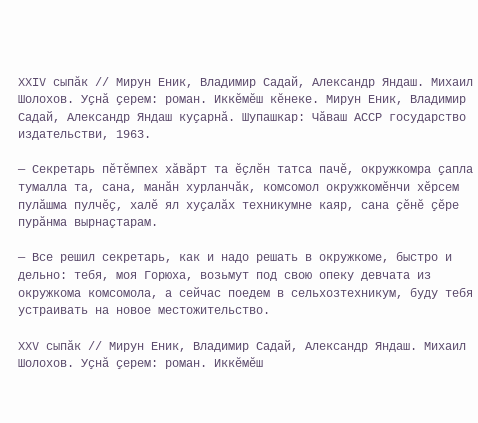XXIV сыпӑк // Мирун Еник, Владимир Садай, Александр Яндаш. Михаил Шолохов. Уҫнӑ ҫерем: роман. Иккӗмӗш кӗнеке. Мирун Еник, Владимир Садай, Александр Яндаш куҫарнӑ. Шупашкар: Чӑваш АССР государство издательстви, 1963.

— Секретарь пӗтӗмпех хӑвӑрт та ӗҫлӗн татса пачӗ, окружкомра ҫапла тумалла та, сана, манӑн хурланчӑк, комсомол окружкомӗнчи хӗрсем пулӑшма пулчӗҫ, халӗ ял хуҫалӑх техникумне каяр, сана ҫӗнӗ ҫӗре пурӑнма вырнаҫтарам.

— Все решил секретарь, как и надо решать в окружкоме, быстро и дельно: тебя, моя Горюха, возьмут под свою опеку девчата из окружкома комсомола, а сейчас поедем в сельхозтехникум, буду тебя устраивать на новое местожительство.

XXV сыпӑк // Мирун Еник, Владимир Садай, Александр Яндаш. Михаил Шолохов. Уҫнӑ ҫерем: роман. Иккӗмӗш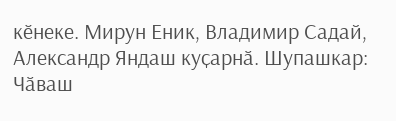кӗнеке. Мирун Еник, Владимир Садай, Александр Яндаш куҫарнӑ. Шупашкар: Чӑваш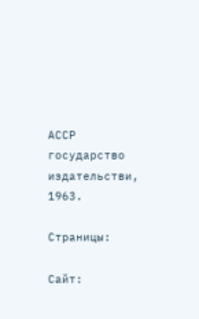АССР государство издательстви, 1963.

Страницы:

Сайт: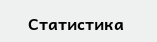Статистика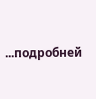...подробней